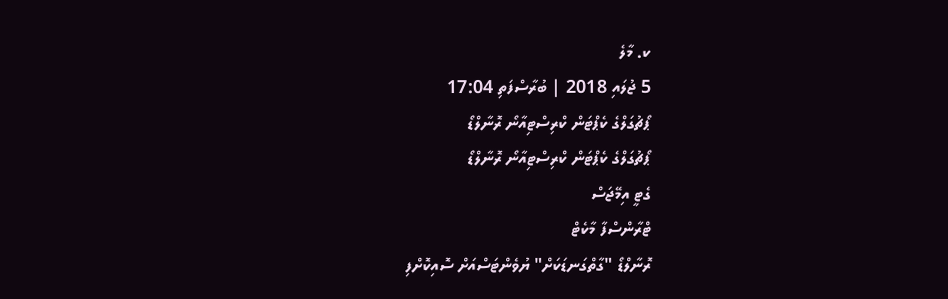ކ. މާލެ
5 ޖުލައި 2018 | ބުރާސްފަތި 17:04
ޕޯޗުގަލްގެ ކެޕްޓަން ކްރިސްޓިއާނޯ ރޮނާލްޑޯ
ޕޯޗުގަލްގެ ކެޕްޓަން ކްރިސްޓިއާނޯ ރޮނާލްޑޯ
ގެޓީ އިމޭޖަސް
ޓްރާންސްފާ މާކެޓް
ރޮނާލްޑޯ "ގާތްގަނޑަކަށް" ޔުވެންޓަސްއަށް ސޮއިކޮށްފި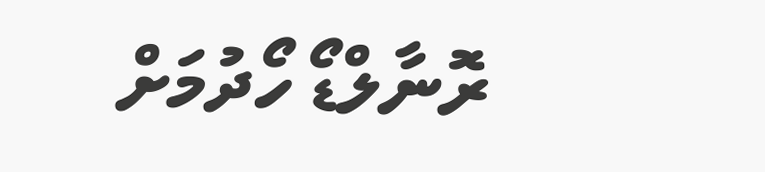ރޮނާލްޑޯ ހޯދުމަށް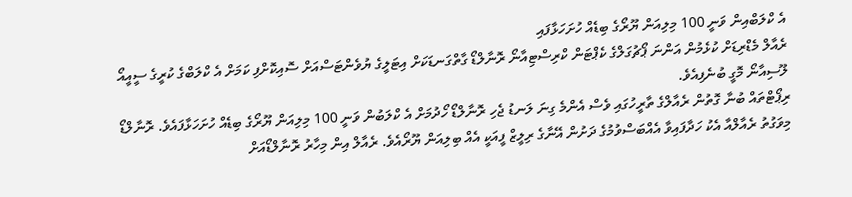އެ ކްލަބްއިން ވަނީ 100 މިލިއަން ޔޫރޯގެ ބިޑެއް ހުށަހަޅާފައި
ރެއާލް މެޑްރިޑަށް ކުޅެމުން އަންނަ ޕޯޗުގަލްގެ ކެޕްޓަން ކްރިސްޓިއާނޯ ރޮނާލްޑޯ ގާތްގަނޑަކަށް އިޓަލީގެ ޔުވެންޓަސްއަށް ސޮއިކޮށްފި ކަމަށް އެ ކްލަބްގެ ކުރީގެ ސީއީއޯ ލޫސިއާނޯ މޮގީ ބުނެފިއެވެ.
ރިޕޯޓްތައް ބުނާ ގޮތުން ރެއާލްގެ ތާރީހުގައި ވެސް އެންމެ ގިނަ ލަނޑު ޖެހި ރޮނާލްޑޯ ހޯދުމަށް އެ ކްލަބުން ވަނީ 100 މިލިއަން ޔޫރޯގެ ބިޑެއް ހުށަހަޅާފައެވެ. ރޮނާލްޑޯ މިވަގުތު ރެއާލްއާ އެކު ހަދާފައިވާ އެއްބަސްވުމުގެ ދަށުން އޭނާގެ ރިލީޒް ފީއަކީ އެއް ބިލިއަން ޔޫރޯއެވެ. ރެއާލް އިން މިހާރު ރޮނާލްޑޯއަށް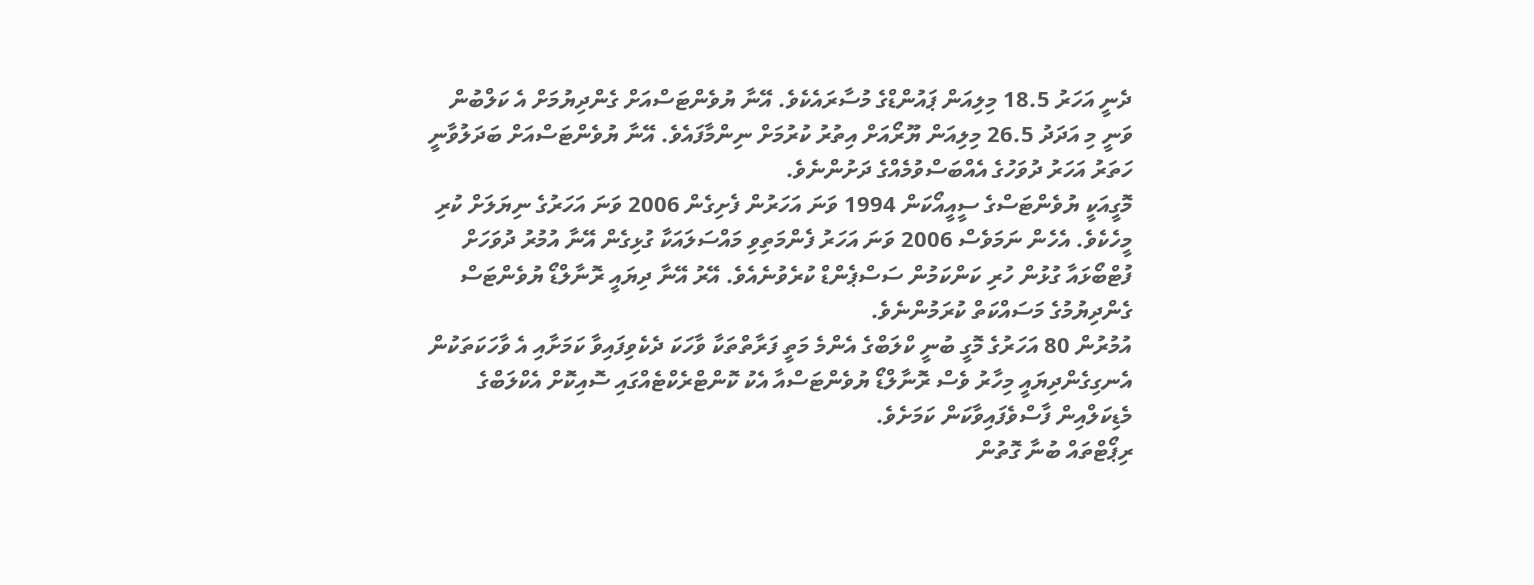ދެނީ އަހަރު 18.5 މިލިއަން ޕައުންޑްގެ މުސާރައެކެވެ. އޭނާ ޔުވެންޓަސްއަށް ގެންދިޔުމަށް އެ ކަލްބުން ވަނީ މި އަދަދު 26.5 މިލިއަން ޔޫރޯއަށް އިތުރު ކުރުމަށް ނިންމާފައެވެ. އޭނާ ޔުވެންޓަސްއަށް ބަދަލުވާނީ ހަތަރު އަހަރު ދުވަހުގެ އެއްބަސްވުމެއްގެ ދަށުންނެވެ.
މޮގީއަކީ ޔުވެންޓަސްގެ ސީއީއޯކަން 1994 ވަނަ އަހަރުން ފެށިގެން 2006 ވަނަ އަހަރުގެ ނިޔަލަށް ކުރި މީހެކެވެ. އެހެން ނަމަވެސް 2006 ވަނަ އަހަރު ފެންމަތިވި މައްސަލައަކާ ގުޅިގެން އޭނާ އުމުރު ދުވަހަށް ފުޓްބޯޅައާ ގުޅުން ހުރި ކަންކަމުން ސަސްޕެންޑް ކުރެވުނެއެވެ. އޭރު އޭނާ ދިޔައީ ރޮނާލްޑޯ ޔުވެންޓަސް ގެންދިޔުމުގެ މަސައްކަތް ކުރަމުންނެވެ.
އުމުރުން 80 އަހަރުގެ މޮގީ ބުނީ ކްލަބްގެ އެންމެ މަތީ ފަރާތްތަކާ ވާހަކަ ދެކެވިފައިވާ ކަމަށާއި އެ ވާހަކަތަކުން އެނގިގެންދިޔައީ މިހާރު ވެސް ރޮނާލްޑޯ ޔުވެންޓަސްއާ އެކު ކޮންޓްރެކްޓެއްގައި ސޮއިކޮށް އެކްލަބްގެ މެޑިކަލްއިން ފާސްވެފައިވާކަން ކަމަށެވެ.
ރިޕޯޓްތައް ބުނާ ގޮތުން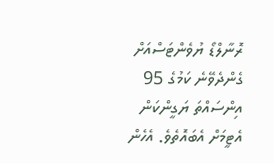ރޮނާލްޑޯ ޔުވެންޓަސްއަށް ގެންދެވޭނެ ކަމުގެ 95 އިންސައްތަ ޔަގީންކަން އެޓީމަށް އެބައޮތެވެ. އެހެން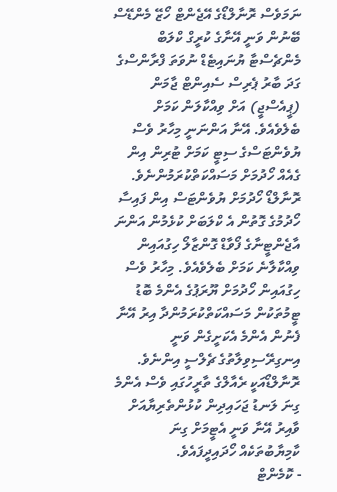ނަމަވެސް ރޮނާލްޑޯގެ އޭޖެންޓް ހޯޒޭ މެންޑޭސް ބޭނުން ވަނީ އޭނާގެ ކުރީގް ކްލަބް މެންޗެސްޓާ ޔުނައިޓެޑް ނުވަތަ ފްރާންސްގެ ގަދަ ބާރު ޕެރިސް ސެއިންޓް ޖާމަން (ޕީއެސްޖީ) އަށް ވިއްކާލަން ކަމަށް ބެލެވެއެވެ. އޭނާ އަންނަނީ މިހާރު ވެސް ޔުވެންޓަސްގެ ސިޓީ ކަމަށް ޓުރިން އިން ގެއެއް ހޯދުމަށް މަސައްކަތްކުރަމުންނެވެ.
ރޮނާލްޑޯ ހޯދުމަށް ޔުވެންޓަސް އިން ފައިސާ ހޯދުމުގެ ގޮތުން އެ ކްލަބަށް ކުޅެމުން އަންނަ އާޖެންޓީނާގެ ފޯވާޑް ގޮންޒާލޯ ހިގުއައިން ވިއްކާލާނެ ކަމަށް ބެލެވެއެވެ. މިހާރު ވެސް ހިގުއައިން ހޯދުމަށް ޔޫރަޕުގެ އެންމެ ބޮޑު ޓީމުތަކުން މަސައްކަތްކުރަމުންދާ އިރު އޭނާ ފެނުން އެންމެ އެކަށީގެން ވަނީ އިނގިރޭސިވިލާތުގެ ޗެލްސީ އިންނެވެ.
ރޮނާލްޑޯއަކީ ރެއާލްގެ ތާރީހުގައި ވެސް އެންމެ ގިނަ ލަނޑު ޖަހައިދިން ކުޅުންތެރިޔާއަށް ވާއިރު އޭނާ ވަނީ އެޓީމަށް ގިނަ ކާމިޔާބުތަކެއް ހޯދައިދީފައެވެ.
- ކޮމެންޓް